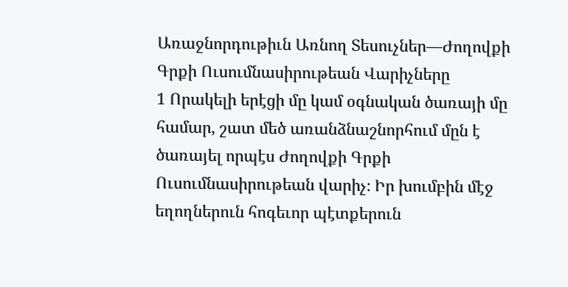Առաջնորդութիւն Առնող Տեսուչներ—Ժողովքի Գրքի Ուսումնասիրութեան Վարիչները
1 Որակելի երէցի մը կամ օգնական ծառայի մը համար, շատ մեծ առանձնաշնորհում մըն է ծառայել որպէս Ժողովքի Գրքի Ուսումնասիրութեան վարիչ։ Իր խումբին մէջ եղողներուն հոգեւոր պէտքերուն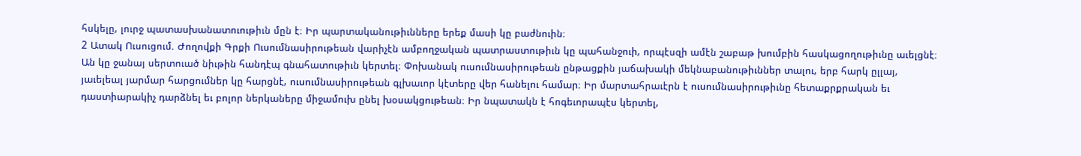հսկելը, լուրջ պատասխանատուութիւն մըն է։ Իր պարտականութիւնները երեք մասի կը բաժնուին։
2 Ատակ Ուսուցում. Ժողովքի Գրքի Ուսումնասիրութեան վարիչէն ամբողջական պատրաստութիւն կը պահանջուի, որպէսզի ամէն շաբաթ խումբին հասկացողութիւնը աւելցնէ։ Ան կը ջանայ սերտուած նիւթին հանդէպ գնահատութիւն կերտել։ Փոխանակ ուսումնասիրութեան ընթացքին յաճախակի մեկնաբանութիւններ տալու, երբ հարկ ըլլայ, յաւելեալ յարմար հարցումներ կը հարցնէ, ուսումնասիրութեան գլխաւոր կէտերը վեր հանելու համար։ Իր մարտահրաւէրն է ուսումնասիրութիւնը հետաքրքրական եւ դաստիարակիչ դարձնել եւ բոլոր ներկաները միջամուխ ընել խօսակցութեան։ Իր նպատակն է հոգեւորապէս կերտել,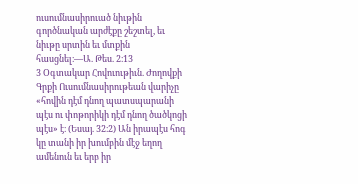ուսումնասիրուած նիւթին գործնական արժէքը շեշտել, եւ նիւթը սրտին եւ մտքին հասցնել։—Ա. Թես. 2։13
3 Օգտակար Հովուութիւն. Ժողովքի Գրքի Ուսումնասիրութեան վարիչը «հովին դէմ դնող պատսպարանի պէս ու փոթորիկի դէմ դնող ծածկոցի պէս» է։ (Եսայ. 32։2) Ան իրապէս հոգ կը տանի իր խումբին մէջ եղող ամենուն եւ երբ իր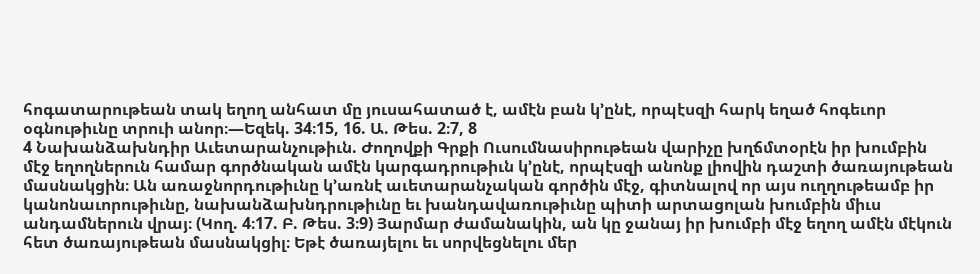հոգատարութեան տակ եղող անհատ մը յուսահատած է, ամէն բան կ’ընէ, որպէսզի հարկ եղած հոգեւոր օգնութիւնը տրուի անոր։—Եզեկ. 34։15, 16. Ա. Թես. 2։7, 8
4 Նախանձախնդիր Աւետարանչութիւն. Ժողովքի Գրքի Ուսումնասիրութեան վարիչը խղճմտօրէն իր խումբին մէջ եղողներուն համար գործնական ամէն կարգադրութիւն կ’ընէ, որպէսզի անոնք լիովին դաշտի ծառայութեան մասնակցին։ Ան առաջնորդութիւնը կ’առնէ աւետարանչական գործին մէջ, գիտնալով որ այս ուղղութեամբ իր կանոնաւորութիւնը, նախանձախնդրութիւնը եւ խանդավառութիւնը պիտի արտացոլան խումբին միւս անդամներուն վրայ։ (Կող. 4։17. Բ. Թես. 3։9) Յարմար ժամանակին, ան կը ջանայ իր խումբի մէջ եղող ամէն մէկուն հետ ծառայութեան մասնակցիլ։ Եթէ ծառայելու եւ սորվեցնելու մեր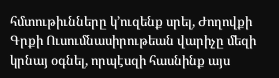հմտութիւնները կ’ուզենք սրել, Ժողովքի Գրքի Ուսումնասիրութեան վարիչը մեզի կրնայ օգնել, որպէսզի հասնինք այս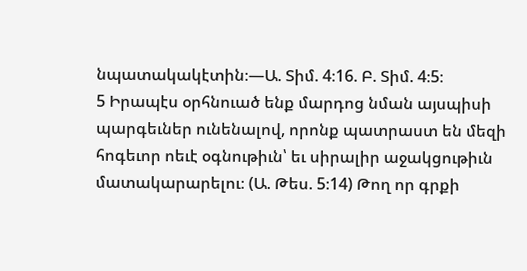նպատակակէտին։—Ա. Տիմ. 4։16. Բ. Տիմ. 4։5։
5 Իրապէս օրհնուած ենք մարդոց նման այսպիսի պարգեւներ ունենալով, որոնք պատրաստ են մեզի հոգեւոր ոեւէ օգնութիւն՝ եւ սիրալիր աջակցութիւն մատակարարելու։ (Ա. Թես. 5։14) Թող որ գրքի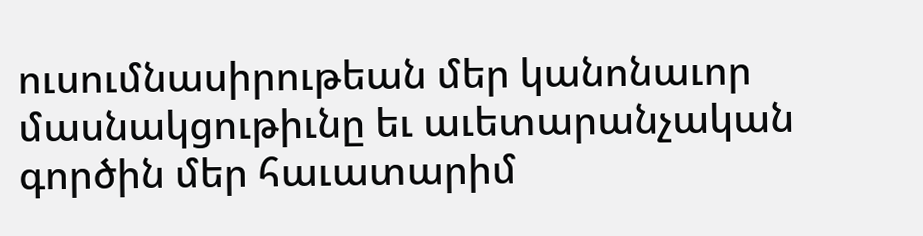ուսումնասիրութեան մեր կանոնաւոր մասնակցութիւնը եւ աւետարանչական գործին մեր հաւատարիմ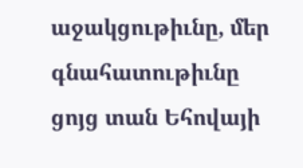աջակցութիւնը, մեր գնահատութիւնը ցոյց տան Եհովայի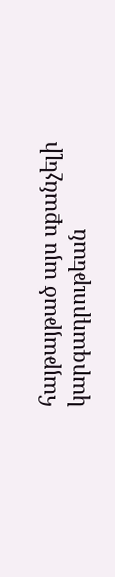հայթայթած այս սքանչելի կարգադրութեան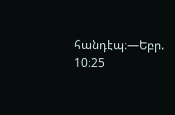հանդէպ։—Եբր. 10։25